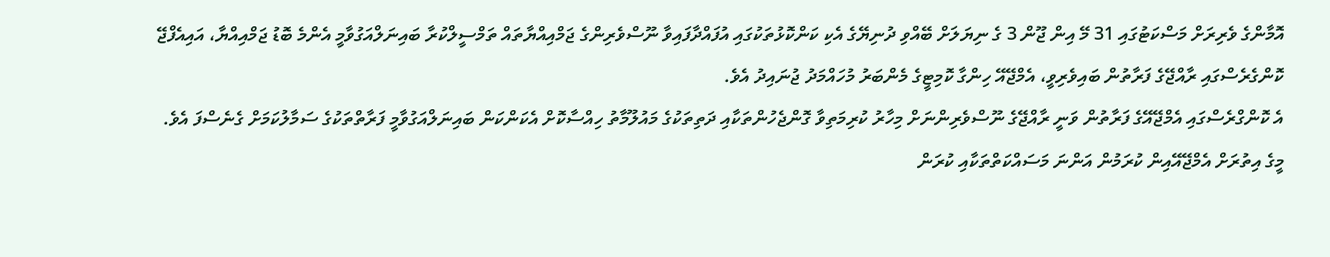އޮމާންގެ ވެރިރަށް މަސްކަޓުގައި 31 މޭ އިން ޖޫން 3 ގެ ނިޔަލަށް ބޭއްވި ދުނިޔޭގެ އެކި ކަންކޮޅުތަކުގައި އުފައްދާފައިވާ ނޫސްވެރިންގެ ޖަމްއިއްޔާތައް ތަމްސީލްކުރާ ބައިނަލްއަގުވާމީ އެންމެ ބޮޑު ޖަމްއިއްޔާ، އައިއެފްޖޭ ކޮންގެރެސްގައި ރާއްޖޭގެ ފަރާތުން ބައިވެރިވީ، އެމްޖޭއޭ ހިންގާ ކޮމިޓީގެ މެންބަރު މުހައްމަދު ޖުނައިދު އެވެ.
އެ ކޮންގްރެސްގައި އެމްޖޭއޭގެ ފަރާތުން ވަނީ ރާއްޖޭގެ ނޫސްވެރިންނަށް މިހާރު ކުރިމަތިވާ ގޮންޖެހުންތަކާއި ދަތިތަކުގެ މައުލޫމާތު ހިއްސާކޮށް އެކަންކަން ބައިނަލްއަގުވާމީ ފަރާތްތަކުގެ ސަމާލުކަމަށް ގެނެސްފަ އެވެ. މީގެ އިތުރަށް އެމްޖޭއޭއިން ކުރަމުން އަންނަ މަސައްކަތްތަކާއި ކުރަން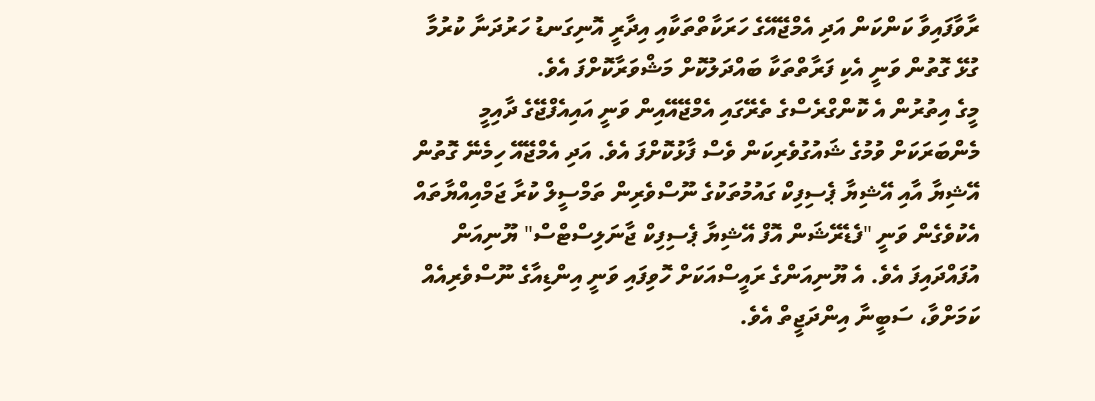ރާވާފައިވާ ކަންކަން އަދި އެމްޖޭއޭގެ ހަރަކާތްތަކާއި އިދާރީ އޮނިގަނޑު ހަރުދަނާ ކުރުމާ ގުޅޭ ގޮތުން ވަނީ އެކި ފަރާތްތަކާ ބައްދަލުކޮށް މަޝްވަރާކޮށްފަ އެވެ.
މީގެ އިތުރުން އެ ކޮންގްރެސްގެ ތެރޭގައި އެމްޖޭއޭއިން ވަނީ އައިއެފްޖޭގެ ދާއިމީ މެންބަރަކަށް ވުމުގެ ޝައުގުވެރިކަން ވެސް ފާޅުކޮށްފަ އެވެ. އަދި އެމްޖޭއޭ ހިމެނޭ ގޮތުން އޭޝިޔާ އާއި އޭޝިޔާ ޕެސިފިކް ގައުމުތަކުގެ ނޫސްވެރިން ތަމްސީލް ކުރާ ޖަމްއިއްޔާތައް އެކުވެގެން ވަނީ "ފެޑެރޭޝަން އޮފް އޭޝިޔާ ޕެސިފިކް ޖާނަލިސްޓްސް" ޔޫނިއަން އުފައްދައިފަ އެވެ. އެ ޔޫނިއަންގެ ރައީސްއަކަށް ހޮވިފައި ވަނީ އިންޑިއާގެ ނޫސްވެރިއެއް ކަމަށްވާ، ސަބީނާ އިންދަޖީތް އެވެ.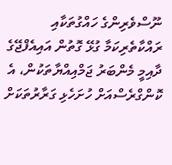ނޫސްވެރިންގެ ހައްގުތަކާއި ރައްކާތެރިކަމާ ގުޅޭ ގޮތުން އައިއެފްޖޭގެ ދާއިމީ މެންބަރު ޖަމްއިއްޔާތަކުން، އެ ކޮންގްރެސްއަށް ހުށަހެޅި ގަރާރުތަކަށް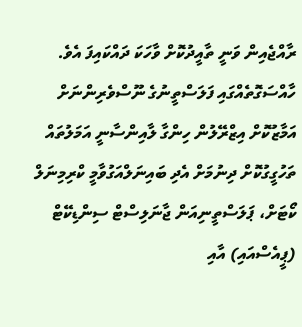ރާއްޖެއިން ވަނީ ތާއީދުކޮށް ވާހަކަ ދައްކައިފަ އެވެ. ހާއްސަގޮތެއްގައި ފަލަސްތީނުގެ ނޫސްވެރިންނަށް އަމާޒުކޮށް އިޒްރޭލުން ހިންގާ ލާއިންސާނީ އަމަލުތައް ތަހުގީގުކޮށް ދިނުމަށް އެދި ބައިނަލްއަގުވާމީ ކްރިމިނަލް ކޯޓަށް، ޕަލަސްތީނިއަން ޖާނަލިސްޓް ސިންޑިކޭޓް (ޕީއެސްއައި) އާއި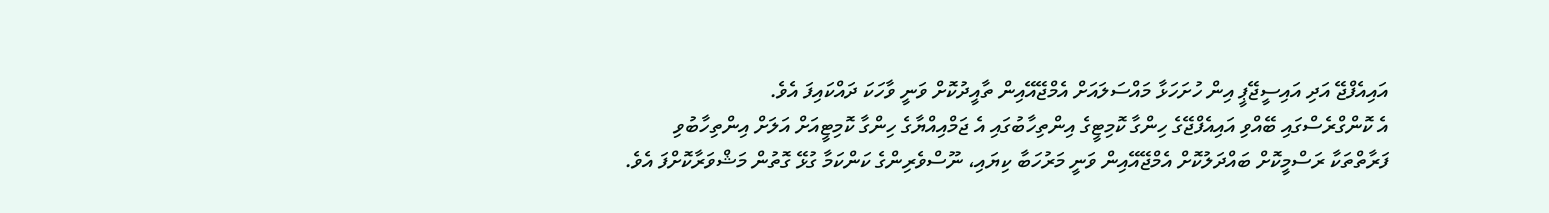އައިއެފްޖޭ އަދި އައިސީޖޭޕީ އިން ހުށަހަޅާ މައްސަލައަށް އެމްޖޭއޭއިން ތާއީދުކޮށް ވަނީ ވާހަކަ ދައްކައިފަ އެވެ.
އެ ކޮންގްރެސްގައި ބޭއްވި އައިއެފްޖޭގެ ހިންގާ ކޮމިޓީގެ އިންތިހާބުގައި އެ ޖަމްއިއްޔާގެ ހިންގާ ކޮމިޓީއަށް އަލަށް އިންތިހާބުވި ފަރާތްތަކާ ރަސްމީކޮށް ބައްދަލުކޮށް އެމްޖޭއޭއިން ވަނީ މަރުހަބާ ކިޔައި، ނޫސްވެރިންގެ ކަންކަމާ ގުޅޭ ގޮތުން މަޝްވަރާކޮށްފަ އެވެ.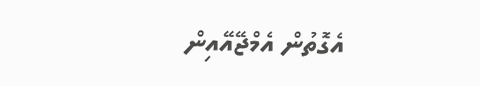އެގޮތުން އެމްޖޭއޭއިން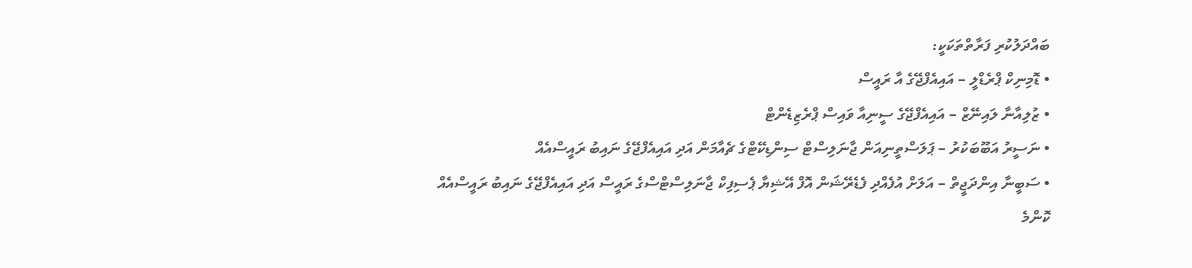ބައްދަލުކުރި ފަރާތްތަކަކީ:
• ޑޮމިނިކް ޕްރެޑްލީ – އައިއެފްޖޭގެ އާ ރައީސް
• ޒުލިއާނާ ލައިނޭޒް – އައިއެފްޖޭގެ ސީނިއާ ވައިސް ޕްރެޒިޑެންޓް
• ނަސީރު އަބޫބަކުރު – ޕަލަސްތީނިއަން ޖާނަލިސްޓް ސިންޑިކޭޓްގެ ޗެއާމަން އަދި އައިއެފްޖޭގެ ނައިބު ރައީސްއެއް
• ސަބީނާ އިންދަޖީތް – އަލަށް އުފެއްދި ފެޑެރޭޝަން އޮފް އޭޝިޔާ ޕެސިފިކް ޖާނަލިސްޓްސްގެ ރައީސް އަދި އައިއެފްޖޭގެ ނައިބު ރައީސްއެއް
ކޮންމެ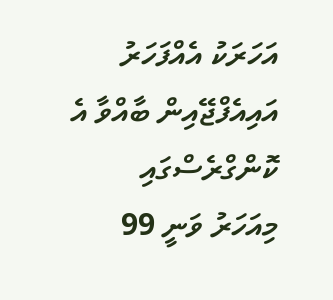އަހަރަކު އެއްފަހަރު އައިއެފްޖޭއިން ބާއްވާ އެ ކޮންގްރެސްގައި މިއަހަރު ވަނީ 99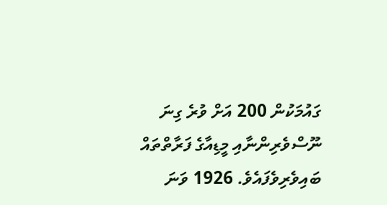ގައުމަކުން 200 އަށް ވުރެ ގިނަ ނޫސްވެރިންނާއި މީޑިއާގެ ފަރާތްތައް ބައިވެރިވެފައެވެ. 1926 ވަނަ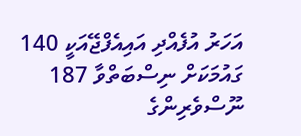އަހަރު އުފެއްދި އައިއެފްޖޭއަކީ 140 ގައުމަކަށް ނިސްބަތްވާ 187 ނޫސްވެރިންގެ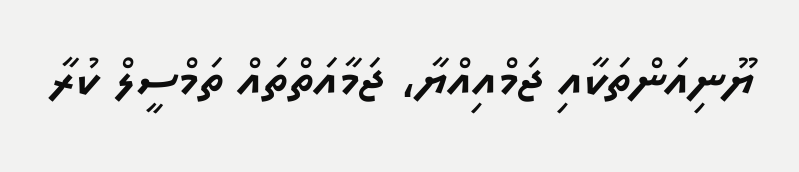ޔޫނިއަންތަކާއި ޖަމްއިއްޔާ، ޖަމާއަތްތައް ތަމްސީލް ކުރާ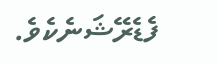ފެޑެރޭޝަނެކެވެ.